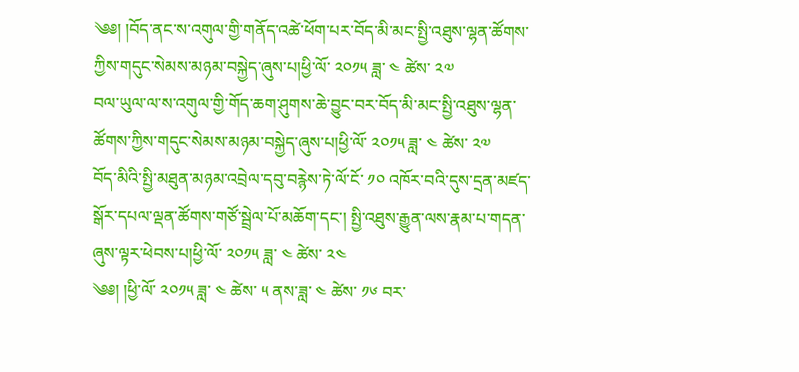༄༅། །བོད་ནང་ས་འགུལ་གྱི་གནོད་འཚེ་ཕོག་པར་བོད་མི་མང་སྤྱི་འཐུས་ལྷན་ཚོགས་ཀྱིས་གདུང་སེམས་མཉམ་བསྐྱེད་ཞུས་པ།ཕྱི་ལོ་ ༢༠༡༥ ཟླ་ ༤ ཚེས་ ༢༧
བལ་ཡུལ་ལ་ས་འགུལ་གྱི་གོད་ཆག་ཤུགས་ཆེ་བྱུང་བར་བོད་མི་མང་སྤྱི་འཐུས་ལྷན་ཚོགས་ཀྱིས་གདུང་སེམས་མཉམ་བསྐྱེད་ཞུས་པ།ཕྱི་ལོ་ ༢༠༡༥ ཟླ་ ༤ ཚེས་ ༢༧
བོད་མིའི་སྤྱི་མཐུན་མཉམ་འབྲེལ་དབུ་བརྙེས་ཏེ་ལོ་ངོ་ ༡༠ འཁོར་བའི་དུས་དྲན་མཛད་སྒོར་དཔལ་ལྡན་ཚོགས་གཙོ་སྦྲེལ་པོ་མཆོག་དང་། སྤྱི་འཐུས་རྒྱུན་ལས་རྣམ་པ་གདན་ཞུས་ལྟར་ཕེབས་པ།ཕྱི་ལོ་ ༢༠༡༥ ཟླ་ ༤ ཚེས་ ༢༤
༄༅། །ཕྱི་ལོ་ ༢༠༡༥ ཟླ་ ༤ ཚེས་ ༥ ནས་ཟླ་ ༤ ཚེས་ ༡༦ བར་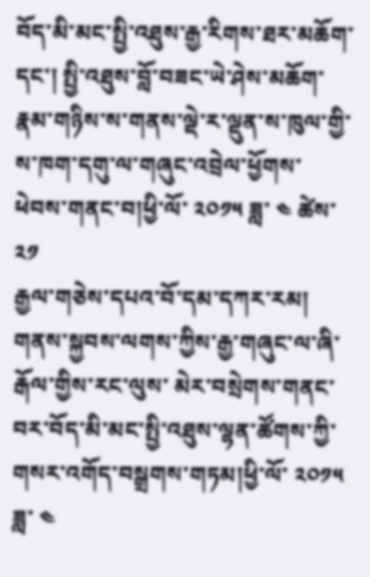བོད་མི་མང་སྤྱི་འཐུས་རྒྱ་རིགས་ཐར་མཆོག་དང་། སྤྱི་འཐུས་བློ་བཟང་ཡེ་ཤེས་མཆོག་རྣམ་གཉིས་ས་གནས་ལྡེ་ར་ལྡུན་ས་ཁུལ་གྱི་ས་ཁག་དགུ་ལ་གཞུང་འབྲེལ་ཕྱོགས་ཕེབས་གནང་བ།ཕྱི་ལོ་ ༢༠༡༥ ཟླ་ ༤ ཚེས་ ༢༡
རྒྱལ་གཅེས་དཔའ་བོ་དམ་དཀར་རམ། གནས་སྐྱབས་ལགས་ཀྱིས་རྒྱ་གཞུང་ལ་ཞི་རྒོལ་གྱིས་རང་ལུས་ མེར་བསྲེགས་གནང་བར་བོད་མི་མང་སྤྱི་འཐུས་ལྷན་ཚོགས་ཀྱི་གསར་འགོད་བསྒྲགས་གཏམ།ཕྱི་ལོ་ ༢༠༡༥ ཟླ་ ༤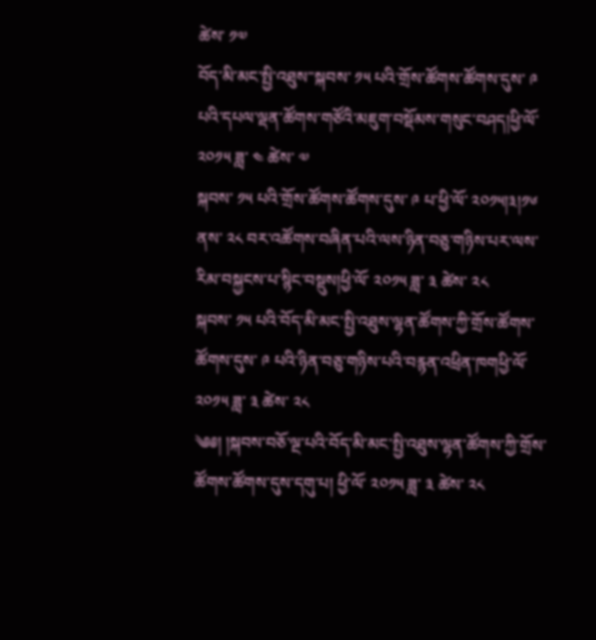ཚེས་ ༡༧
བོད་མི་མང་སྤྱི་འཐུས་་སྐབས་ ༡༥ པའི་གྲོས་ཚོགས་ཚོགས་དུས་ ༩ པའི་དཔལ་ལྡན་ཚོགས་གཙོའི་མཇུག་བསྡོམས་གསུང་བཤད།ཕྱི་ལོ་ ༢༠༡༥ ཟླ་ ༤ ཚེས་ ༧
སྐབས་ ༡༥ པའི་གྲོས་ཚོགས་ཚོགས་དུས་ ༩ པ་ཕྱི་ལོ་ ༢༠༡༥།༣།༡༦ ནས་ ༢༨ བར་འཚོགས་བཞིན་པའི་ལས་ཉིན་བཅུ་གཉིས་པར་ལས་རིམ་བསྐྱངས་པ་སྙིང་བསྡུས།ཕྱི་ལོ་ ༢༠༡༥ ཟླ་ ༣ ཚེས་ ༢༨
སྐབས་ ༡༥ པའི་བོད་མི་མང་སྤྱི་འཐུས་ལྷན་ཚོགས་ཀྱི་གྲོས་ཚོགས་ཚོགས་དུས་ ༩ པའི་ཉིན་བཅུ་གཉིས་པའི་བརྙན་འཕྲིན་ཁགཕྱི་ལོ་ ༢༠༡༥ ཟླ་ ༣ ཚེས་ ༢༨
༄༅། །སྐབས་བཅོ་ལྔ་པའི་བོད་མི་མང་སྤྱི་འཐུས་ལྷན་ཚོགས་ཀྱི་གྲོས་ཚོགས་ཚོགས་དུས་དགུ་པ། ཕྱི་ལོ་ ༢༠༡༥ ཟླ་ ༣ ཚེས་ ༢༨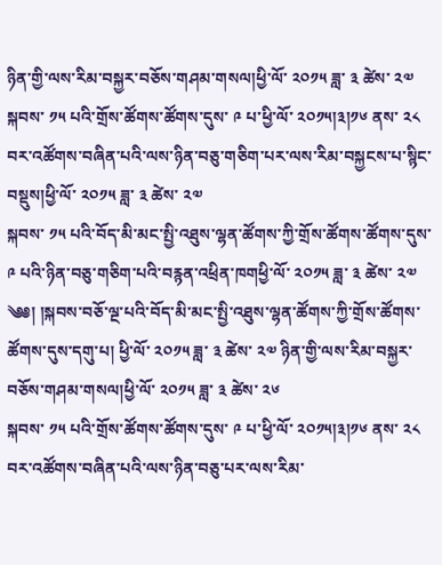ཉིན་གྱི་ལས་རིམ་བསྐྱར་བཅོས་གཤམ་གསལ།ཕྱི་ལོ་ ༢༠༡༥ ཟླ་ ༣ ཚེས་ ༢༧
སྐབས་ ༡༥ པའི་གྲོས་ཚོགས་ཚོགས་དུས་ ༩ པ་ཕྱི་ལོ་ ༢༠༡༥།༣།༡༦ ནས་ ༢༨ བར་འཚོགས་བཞིན་པའི་ལས་ཉིན་བཅུ་གཅིག་པར་ལས་རིམ་བསྐྱངས་པ་སྙིང་བསྡུས།ཕྱི་ལོ་ ༢༠༡༥ ཟླ་ ༣ ཚེས་ ༢༧
སྐབས་ ༡༥ པའི་བོད་མི་མང་སྤྱི་འཐུས་ལྷན་ཚོགས་ཀྱི་གྲོས་ཚོགས་ཚོགས་དུས་ ༩ པའི་ཉིན་བཅུ་གཅིག་པའི་བརྙན་འཕྲིན་ཁགཕྱི་ལོ་ ༢༠༡༥ ཟླ་ ༣ ཚེས་ ༢༧
༄༅། །སྐབས་བཅོ་ལྔ་པའི་བོད་མི་མང་སྤྱི་འཐུས་ལྷན་ཚོགས་ཀྱི་གྲོས་ཚོགས་ཚོགས་དུས་དགུ་པ། ཕྱི་ལོ་ ༢༠༡༥ ཟླ་ ༣ ཚེས་ ༢༧ ཉིན་གྱི་ལས་རིམ་བསྐྱར་བཅོས་གཤམ་གསལ།ཕྱི་ལོ་ ༢༠༡༥ ཟླ་ ༣ ཚེས་ ༢༦
སྐབས་ ༡༥ པའི་གྲོས་ཚོགས་ཚོགས་དུས་ ༩ པ་ཕྱི་ལོ་ ༢༠༡༥།༣།༡༦ ནས་ ༢༨ བར་འཚོགས་བཞིན་པའི་ལས་ཉིན་བཅུ་པར་ལས་རིམ་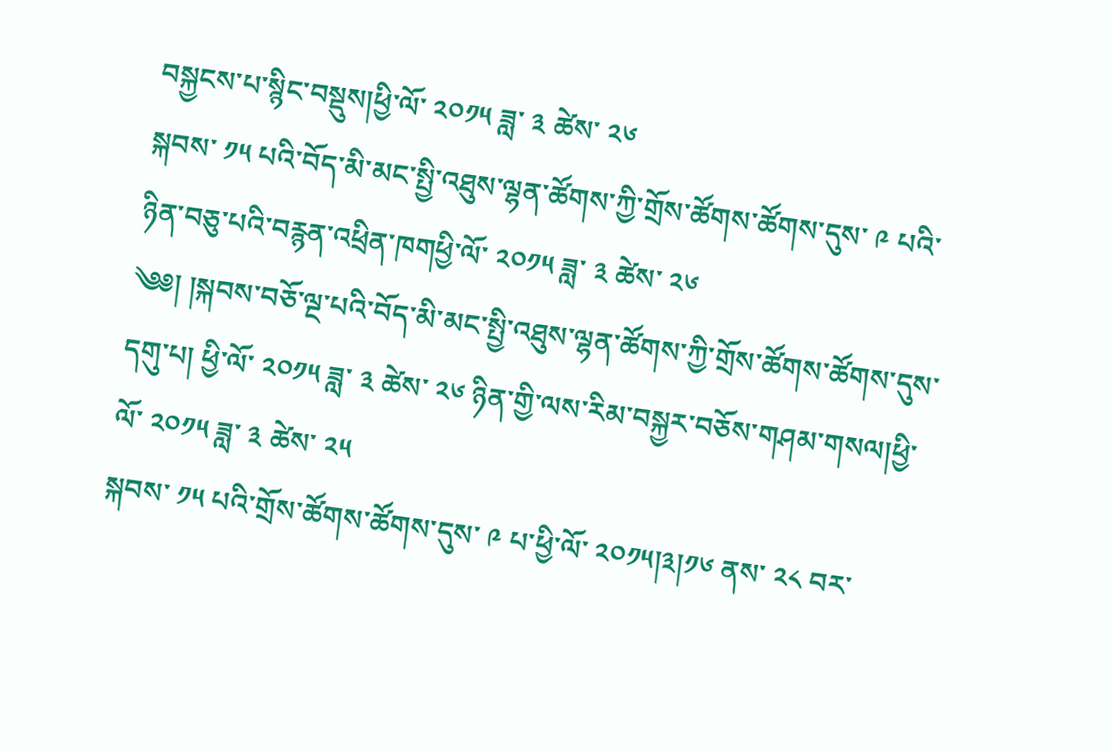བསྐྱངས་པ་སྙིང་བསྡུས།ཕྱི་ལོ་ ༢༠༡༥ ཟླ་ ༣ ཚེས་ ༢༦
སྐབས་ ༡༥ པའི་བོད་མི་མང་སྤྱི་འཐུས་ལྷན་ཚོགས་ཀྱི་གྲོས་ཚོགས་ཚོགས་དུས་ ༩ པའི་ཉིན་བཅུ་པའི་བརྙན་འཕྲིན་ཁགཕྱི་ལོ་ ༢༠༡༥ ཟླ་ ༣ ཚེས་ ༢༦
༄༅། །སྐབས་བཅོ་ལྔ་པའི་བོད་མི་མང་སྤྱི་འཐུས་ལྷན་ཚོགས་ཀྱི་གྲོས་ཚོགས་ཚོགས་དུས་དགུ་པ། ཕྱི་ལོ་ ༢༠༡༥ ཟླ་ ༣ ཚེས་ ༢༦ ཉིན་གྱི་ལས་རིམ་བསྐྱར་བཅོས་གཤམ་གསལ།ཕྱི་ལོ་ ༢༠༡༥ ཟླ་ ༣ ཚེས་ ༢༥
སྐབས་ ༡༥ པའི་གྲོས་ཚོགས་ཚོགས་དུས་ ༩ པ་ཕྱི་ལོ་ ༢༠༡༥།༣།༡༦ ནས་ ༢༨ བར་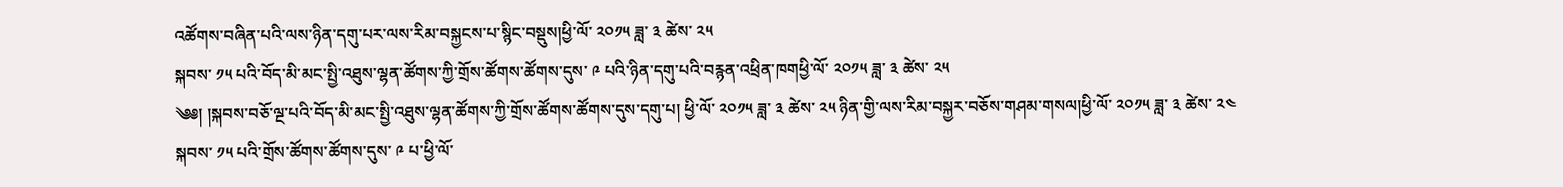འཚོགས་བཞིན་པའི་ལས་ཉིན་དགུ་པར་ལས་རིམ་བསྐྱངས་པ་སྙིང་བསྡུས།ཕྱི་ལོ་ ༢༠༡༥ ཟླ་ ༣ ཚེས་ ༢༥
སྐབས་ ༡༥ པའི་བོད་མི་མང་སྤྱི་འཐུས་ལྷན་ཚོགས་ཀྱི་གྲོས་ཚོགས་ཚོགས་དུས་ ༩ པའི་ཉིན་དགུ་པའི་བརྙན་འཕྲིན་ཁགཕྱི་ལོ་ ༢༠༡༥ ཟླ་ ༣ ཚེས་ ༢༥
༄༅། །སྐབས་བཅོ་ལྔ་པའི་བོད་མི་མང་སྤྱི་འཐུས་ལྷན་ཚོགས་ཀྱི་གྲོས་ཚོགས་ཚོགས་དུས་དགུ་པ། ཕྱི་ལོ་ ༢༠༡༥ ཟླ་ ༣ ཚེས་ ༢༥ ཉིན་གྱི་ལས་རིམ་བསྐྱར་བཅོས་གཤམ་གསལ།ཕྱི་ལོ་ ༢༠༡༥ ཟླ་ ༣ ཚེས་ ༢༤
སྐབས་ ༡༥ པའི་གྲོས་ཚོགས་ཚོགས་དུས་ ༩ པ་ཕྱི་ལོ་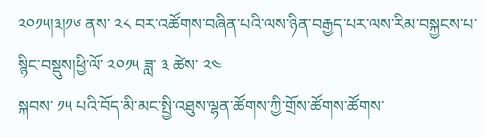༢༠༡༥།༣།༡༦ ནས་ ༢༨ བར་འཚོགས་བཞིན་པའི་ལས་ཉིན་བརྒྱད་པར་ལས་རིམ་བསྐྱངས་པ་སྙིང་བསྡུས།ཕྱི་ལོ་ ༢༠༡༥ ཟླ་ ༣ ཚེས་ ༢༤
སྐབས་ ༡༥ པའི་བོད་མི་མང་སྤྱི་འཐུས་ལྷན་ཚོགས་ཀྱི་གྲོས་ཚོགས་ཚོགས་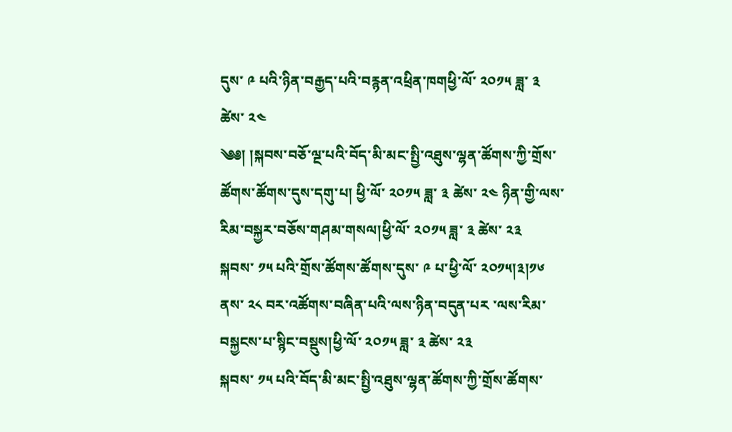དུས་ ༩ པའི་ཉིན་བརྒྱད་པའི་བརྙན་འཕྲིན་ཁགཕྱི་ལོ་ ༢༠༡༥ ཟླ་ ༣ ཚེས་ ༢༤
༄༅། །སྐབས་བཅོ་ལྔ་པའི་བོད་མི་མང་སྤྱི་འཐུས་ལྷན་ཚོགས་ཀྱི་གྲོས་ ཚོགས་ཚོགས་དུས་དགུ་པ། ཕྱི་ལོ་ ༢༠༡༥ ཟླ་ ༣ ཚེས་ ༢༤ ཉིན་གྱི་ལས་རིམ་བསྐྱར་བཅོས་གཤམ་གསལ།ཕྱི་ལོ་ ༢༠༡༥ ཟླ་ ༣ ཚེས་ ༢༣
སྐབས་ ༡༥ པའི་གྲོས་ཚོགས་ཚོགས་དུས་ ༩ པ་ཕྱི་ལོ་ ༢༠༡༥།༣།༡༦ ནས་ ༢༨ བར་འཚོགས་བཞིན་པའི་ལས་ཉིན་བདུན་པར ་ལས་རིམ་བསྐྱངས་པ་སྙིང་བསྡུས།ཕྱི་ལོ་ ༢༠༡༥ ཟླ་ ༣ ཚེས་ ༢༣
སྐབས་ ༡༥ པའི་བོད་མི་མང་སྤྱི་འཐུས་ལྷན་ཚོགས་ཀྱི་གྲོས་ཚོགས་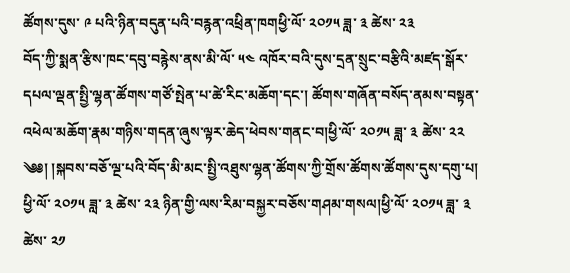ཚོགས་དུས་ ༩ པའི་ཉིན་བདུན་པའི་བརྙན་འཕྲིན་ཁགཕྱི་ལོ་ ༢༠༡༥ ཟླ་ ༣ ཚེས་ ༢༣
བོད་ཀྱི་སྨན་རྩིས་ཁང་དབུ་བརྙེས་ནས་མི་ལོ་ ༥༤ འཁོར་བའི་དུས་དྲན་སྲུང་བརྩིའི་མཛད་སྒོར་དཔལ་ལྡན་སྤྱི་ལྷན་ཚོགས་གཙོ་སྤེན་པ་ཚེ་རིང་མཆོག་དང་། ཚོགས་གཞོན་བསོད་ནམས་བསྟན་འཕེལ་མཆོག་རྣམ་གཉིས་གདན་ཞུས་ལྟར་ཆེད་ཕེབས་གནང་བ།ཕྱི་ལོ་ ༢༠༡༥ ཟླ་ ༣ ཚེས་ ༢༢
༄༅། །སྐབས་བཅོ་ལྔ་པའི་བོད་མི་མང་སྤྱི་འཐུས་ལྷན་ཚོགས་ཀྱི་གྲོས་ཚོགས་ཚོགས་དུས་དགུ་པ། ཕྱི་ལོ་ ༢༠༡༥ ཟླ་ ༣ ཚེས་ ༢༣ ཉིན་གྱི་ལས་རིམ་བསྐྱར་བཅོས་གཤམ་གསལ།ཕྱི་ལོ་ ༢༠༡༥ ཟླ་ ༣ ཚེས་ ༢༡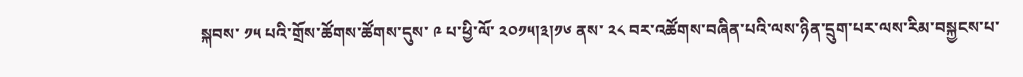སྐབས་ ༡༥ པའི་གྲོས་ཚོགས་ཚོགས་དུས་ ༩ པ་ཕྱི་ལོ་ ༢༠༡༥།༣།༡༦ ནས་ ༢༨ བར་འཚོགས་བཞིན་པའི་ལས་ཉིན་དྲུག་པར་ལས་རིམ་བསྐྱངས་པ་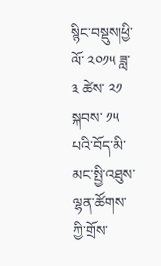སྙིང་བསྡུས།ཕྱི་ལོ་ ༢༠༡༥ ཟླ་ ༣ ཚེས་ ༢༡
སྐབས་ ༡༥ པའི་བོད་མི་མང་སྤྱི་འཐུས་ལྷན་ཚོགས་ཀྱི་གྲོས་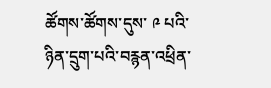ཚོགས་ཚོགས་དུས་ ༩ པའི་ཉིན་དྲུག་པའི་བརྙན་འཕྲིན་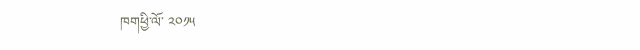ཁགཕྱི་ལོ་ ༢༠༡༥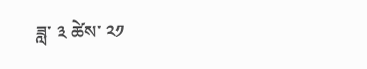ཟླ་ ༣ ཚེས་ ༢༡